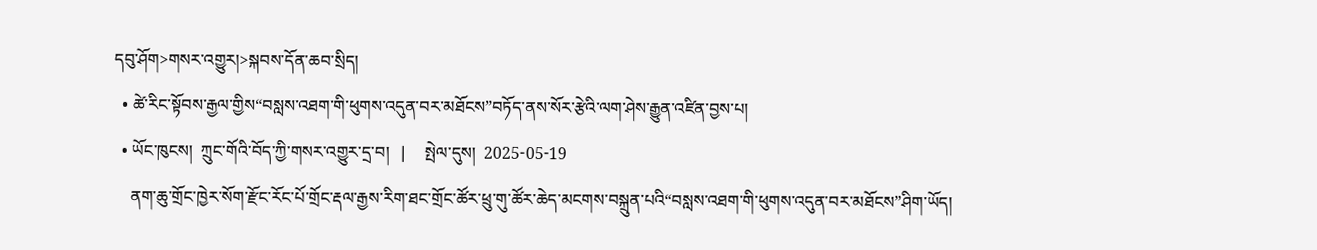དབུ་ཤོག>གསར་འགྱུར།>སྐབས་དོན་ཆབ་སྲིད།
  • ཚེ་རིང་སྟོབས་རྒྱལ་གྱིས“བསླས་འཐག་གི་ཕུགས་འདུན་བར་མཐོངས”བཏོད་ནས་སོར་རྩེའི་ལག་ཤེས་རྒྱུན་འཛིན་བྱས་པ།
  • ཡོང་ཁུངས།  ཀྲུང་གོའི་བོད་ཀྱི་གསར་འགྱུར་དྲ་བ།   |     སྤེལ་དུས།  2025-05-19
    ནག་ཆུ་གྲོང་ཁྱེར་སོག་རྫོང་རོང་པོ་གྲོང་རྡལ་རྒྱས་རིག་ཐང་གྲོང་ཚོར་ཕྲུ་གུ་ཚོར་ཆེད་མངགས་བསྐྲུན་པའི“བསླས་འཐག་གི་ཕུགས་འདུན་བར་མཐོངས”ཤིག་ཡོད།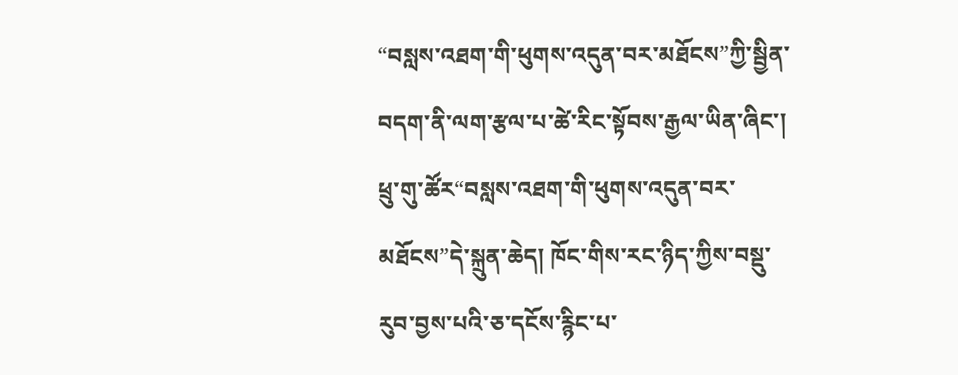“བསླས་འཐག་གི་ཕུགས་འདུན་བར་མཐོངས”ཀྱི་སྦྱིན་བདག་ནི་ལག་རྩལ་པ་ཚེ་རིང་སྟོབས་རྒྱལ་ཡིན་ཞིང་། ཕྲུ་གུ་ཚོར“བསླས་འཐག་གི་ཕུགས་འདུན་བར་མཐོངས”དེ་སྐྲུན་ཆེད། ཁོང་གིས་རང་ཉིད་ཀྱིས་བསྡུ་རུབ་བྱས་པའི་ཅ་དངོས་རྙིང་པ་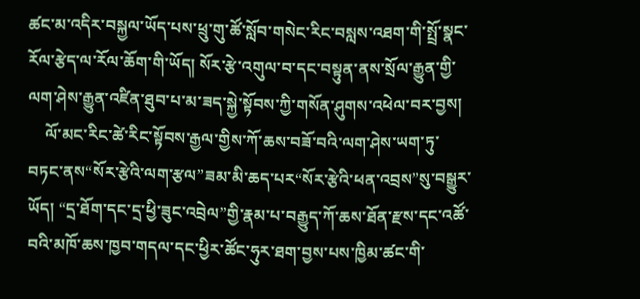ཚང་མ་འདིར་བསྐྱལ་ཡོད་པས་ཕྲུ་གུ་ཚོ་སློབ་གསེང་རིང་བསླས་འཐག་གི་སྤྲོ་སྣང་རོལ་རྩེད་ལ་རོལ་ཆོག་གི་ཡོད། སོར་རྩེ་འགུལ་བ་དང་བསྟུན་ནས་སྲོལ་རྒྱུན་གྱི་ལག་ཤེས་རྒྱུན་འཛིན་ཐུབ་པ་མ་ཟད་སྐྱེ་སྟོབས་ཀྱི་གསོན་ཤུགས་འཕེལ་བར་བྱས།
    ལོ་མང་རིང་ཚེ་རིང་སྟོབས་རྒྱལ་གྱིས་ཀོ་ཆས་བཟོ་བའི་ལག་ཤེས་ཡག་ཏུ་བཏང་ནས“སོར་རྩེའི་ལག་རྩལ”ཟམ་མི་ཆད་པར“སོར་རྩེའི་ཕན་འབྲས”སུ་བསྒྱུར་ཡོད། “དྲ་ཐོག་དང་དྲ་ཕྱི་ཟུང་འབྲེལ”གྱི་རྣམ་པ་བརྒྱུད་ཀོ་ཆས་ཐོན་རྫས་དང་འཚོ་བའི་མཁོ་ཆས་ཁྱབ་གདལ་དང་ཕྱིར་ཚོང་ཧུར་ཐག་བྱས་པས་ཁྱིམ་ཚང་གི་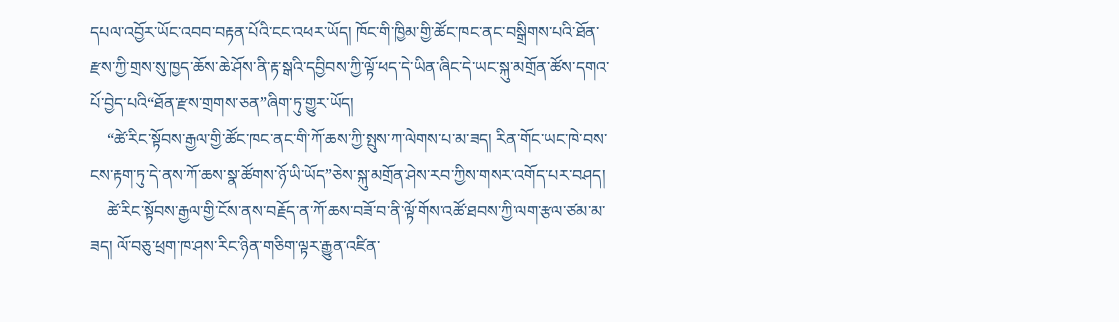དཔལ་འབྱོར་ཡོང་འབབ་བརྟན་པོའི་ངང་འཕར་ཡོད། ཁོང་གི་ཁྱིམ་གྱི་ཚོང་ཁང་ནང་བསྒྲིགས་པའི་ཐོན་རྫས་ཀྱི་གྲས་སུ་ཁྱད་ཆོས་ཆེ་ཤོས་ནི་རྟ་སྒའི་དབྱིབས་ཀྱི་ལྟོ་ཕད་དེ་ཡིན་ཞིང་དེ་ཡང་སྐུ་མགྲོན་ཚོས་དགའ་པོ་བྱེད་པའི“ཐོན་རྫས་གྲགས་ཅན”ཞིག་ཏུ་གྱུར་ཡོད།
    “ཚེ་རིང་སྟོབས་རྒྱལ་གྱི་ཚོང་ཁང་ནང་གི་ཀོ་ཆས་ཀྱི་སྤུས་ཀ་ལེགས་པ་མ་ཟད། རིན་གོང་ཡང་ཁེ་བས་ངས་རྟག་ཏུ་དེ་ནས་ཀོ་ཆས་སྣ་ཚོགས་ཉོ་ཡི་ཡོད”ཅེས་སྐུ་མགྲོན་ཤེས་རབ་ཀྱིས་གསར་འགོད་པར་བཤད།
    ཚེ་རིང་སྟོབས་རྒྱལ་གྱི་ངོས་ནས་བརྗོད་ན་ཀོ་ཆས་བཟོ་བ་ནི་ལྟོ་གོས་འཚོ་ཐབས་ཀྱི་ལག་རྩལ་ཙམ་མ་ཟད། ལོ་བཅུ་ཕྲག་ཁ་ཤས་རིང་ཉིན་གཅིག་ལྟར་རྒྱུན་འཛིན་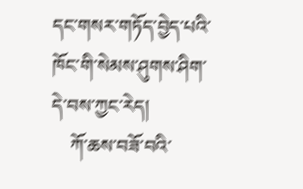དང་གསར་གཏོད་བྱེད་པའི་ཁོང་གི་སེམས་ཤུགས་ཤིག་དེ་བས་ཀྱང་རེད།
    ཀོ་ཆས་བཟོ་བའི་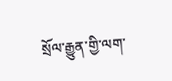སྲོལ་རྒྱུན་གྱི་ལག་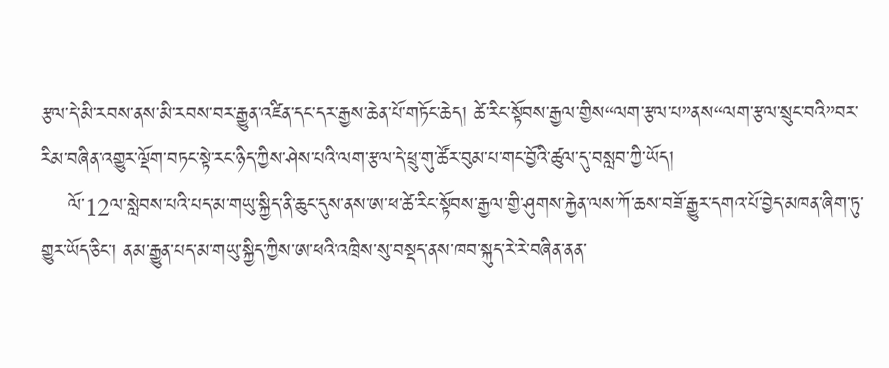རྩལ་དེ་མི་རབས་ནས་མི་རབས་བར་རྒྱུན་འཛིན་དང་དར་རྒྱས་ཆེན་པོ་གཏོང་ཆེད། ཚེ་རིང་སྟོབས་རྒྱལ་གྱིས“ལག་རྩལ་པ”ནས“ལག་རྩལ་སྲུང་བའི”བར་རིམ་བཞིན་འགྱུར་ལྡོག་བཏང་སྟེ་རང་ཉིད་ཀྱིས་ཤེས་པའི་ལག་རྩལ་དེ་ཕྲུ་གུ་ཚོར་བུམ་པ་གང་བྱོའི་ཚུལ་དུ་བསླབ་ཀྱི་ཡོད།
    ལོ་12ལ་སླེབས་པའི་པད་མ་གཡུ་སྐྱིད་ནི་ཆུང་དུས་ནས་ཨ་ཕ་ཚེ་རིང་སྟོབས་རྒྱལ་གྱི་ཤུགས་རྐྱེན་ལས་ཀོ་ཆས་བཟོ་རྒྱུར་དགའ་པོ་བྱེད་མཁན་ཞིག་ཏུ་གྱུར་ཡོད་ཅིང་། ནམ་རྒྱུན་པད་མ་གཡུ་སྐྱིད་ཀྱིས་ཨ་ཕའི་འཁྲིས་སུ་བསྡད་ནས་ཁབ་སྐུད་རེ་རེ་བཞིན་ནན་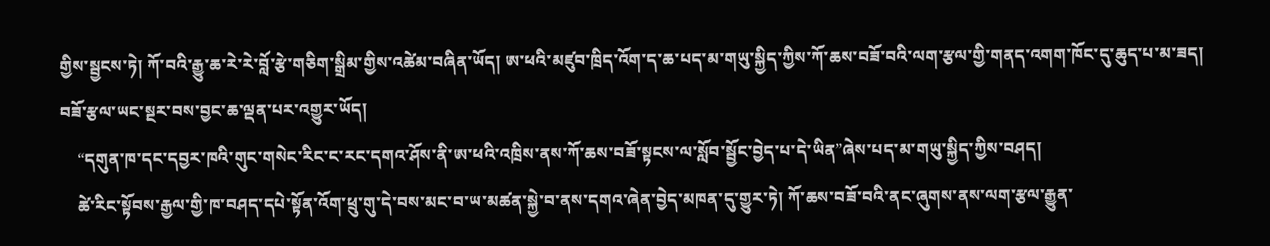གྱིས་སྦྱངས་ཏེ། ཀོ་བའི་རྒྱུ་ཆ་རེ་རེ་བློ་རྩེ་གཅིག་སྒྲིམ་གྱིས་འཚེམ་བཞིན་ཡོད། ཨ་ཕའི་མཛུབ་ཁྲིད་འོག་ད་ཆ་པད་མ་གཡུ་སྐྱིད་ཀྱིས་ཀོ་ཆས་བཟོ་བའི་ལག་རྩལ་གྱི་གནད་འགག་ཁོང་དུ་ཆུད་པ་མ་ཟད། བཟོ་རྩལ་ཡང་སྔར་བས་བྱང་ཆ་ལྡན་པར་འགྱུར་ཡོད།
    “དགུན་ཁ་དང་དབྱར་ཁའི་གུང་གསེང་རིང་ང་རང་དགའ་ཤོས་ནི་ཨ་ཕའི་འཁྲིས་ནས་ཀོ་ཆས་བཟོ་སྟངས་ལ་སློབ་སྦྱོང་བྱེད་པ་དེ་ཡིན”ཞེས་པད་མ་གཡུ་སྐྱིད་ཀྱིས་བཤད།
    ཚེ་རིང་སྟོབས་རྒྱལ་གྱི་ཁ་བཤད་དཔེ་སྟོན་འོག་ཕྲུ་གུ་དེ་བས་མང་བ་ཡ་མཚན་སྐྱེ་བ་ནས་དགའ་ཞེན་བྱེད་མཁན་དུ་གྱུར་ཏེ། ཀོ་ཆས་བཟོ་བའི་ནང་ཞུགས་ནས་ལག་རྩལ་རྒྱུན་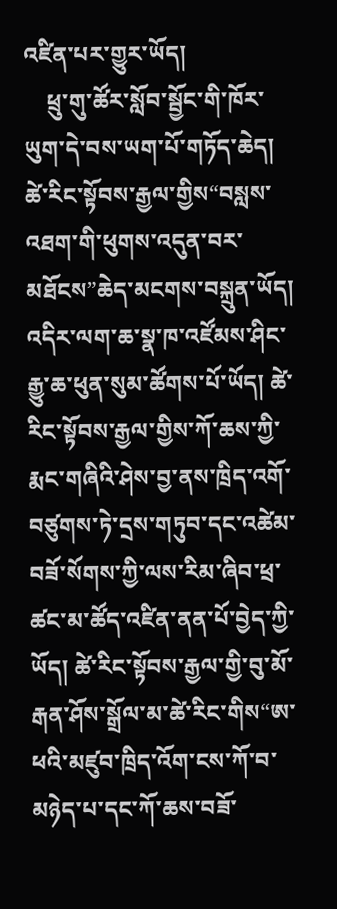འཛིན་པར་གྱུར་ཡོད།
    ཕྲུ་གུ་ཚོར་སློབ་སྦྱོང་གི་ཁོར་ཡུག་དེ་བས་ཡག་པོ་གཏོད་ཆེད། ཚེ་རིང་སྟོབས་རྒྱལ་གྱིས“བསླས་འཐག་གི་ཕུགས་འདུན་བར་མཐོངས”ཆེད་མངགས་བསྐྲུན་ཡོད། འདིར་ལག་ཆ་སྣ་ཁ་འཛོམས་ཤིང་རྒྱུ་ཆ་ཕུན་སུམ་ཚོགས་པོ་ཡོད། ཚེ་རིང་སྟོབས་རྒྱལ་གྱིས་ཀོ་ཆས་ཀྱི་རྨང་གཞིའི་ཤེས་བྱ་ནས་ཁྲིད་འགོ་བཙུགས་ཏེ་དྲས་གཏུབ་དང་འཚེམ་བཟོ་སོགས་ཀྱི་ལས་རིམ་ཞིབ་ཕྲ་ཚང་མ་ཚོད་འཛིན་ནན་པོ་བྱེད་ཀྱི་ཡོད། ཚེ་རིང་སྟོབས་རྒྱལ་གྱི་བུ་མོ་རྒན་ཤོས་སྒྲོལ་མ་ཚེ་རིང་གིས“ཨ་ཕའི་མཛུབ་ཁྲིད་འོག་ངས་ཀོ་བ་མཉེད་པ་དང་ཀོ་ཆས་བཟོ་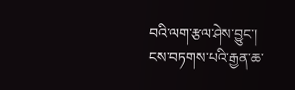བའི་ལག་རྩལ་ཤེས་བྱུང་། ངས་བཏགས་པའི་རྒྱན་ཆ་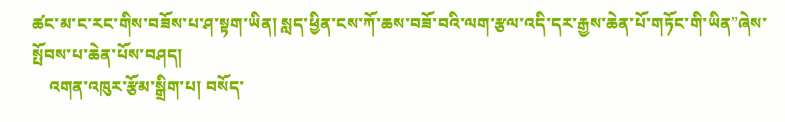ཚང་མ་ང་རང་གིས་བཟོས་པ་ཤ་སྟག་ཡིན། སླད་ཕྱིན་ངས་ཀོ་ཆས་བཟོ་བའི་ལག་རྩལ་འདི་དར་རྒྱས་ཆེན་པོ་གཏོང་གི་ཡིན”ཞེས་སྤོབས་པ་ཆེན་པོས་བཤད།
    འགན་འཁུར་རྩོམ་སྒྲིག་པ། བསོད་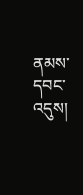ནམས་དབང་འདུས།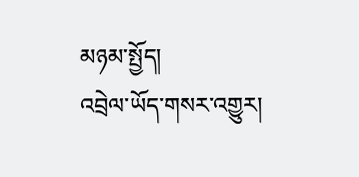མཉམ་སྤྱོད།
འབྲེལ་ཡོད་གསར་འགྱུར།